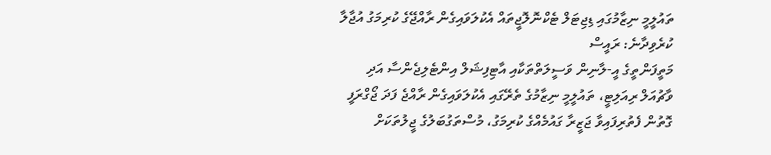ތައުލީމީ ނިޒާމުގައި ޑިޖިޓަލް ޓެކްނޮލޮޖީތައް އެކުލަވައިގެން ރާއްޖޭގެ ކުރިމަގު އުޖާލާ ކުރެވިދާނެ: ރައީސް
މަތީފަންތީގެ އީ-ލާނިން ވަސީލަތްތަކާއި އާޓިފިޝަލް އިންޓެލިޖެންސާ އަދި ވާޗުއަލް ރިއަލިޓީ، ތައުލީމީ ނިޒާމުގެ ތެރޭގައި އެކުލަވައިގެން ރާއްޖެ ފަދަ ޖޯގްރަފީ ގޮތުން ފެތުރިފައިވާ ޖަޒީރާ ގައުމެއްގެ ކުރިމަގު، މުސްތަގުބަލުގެ ޖީލުތަކަށް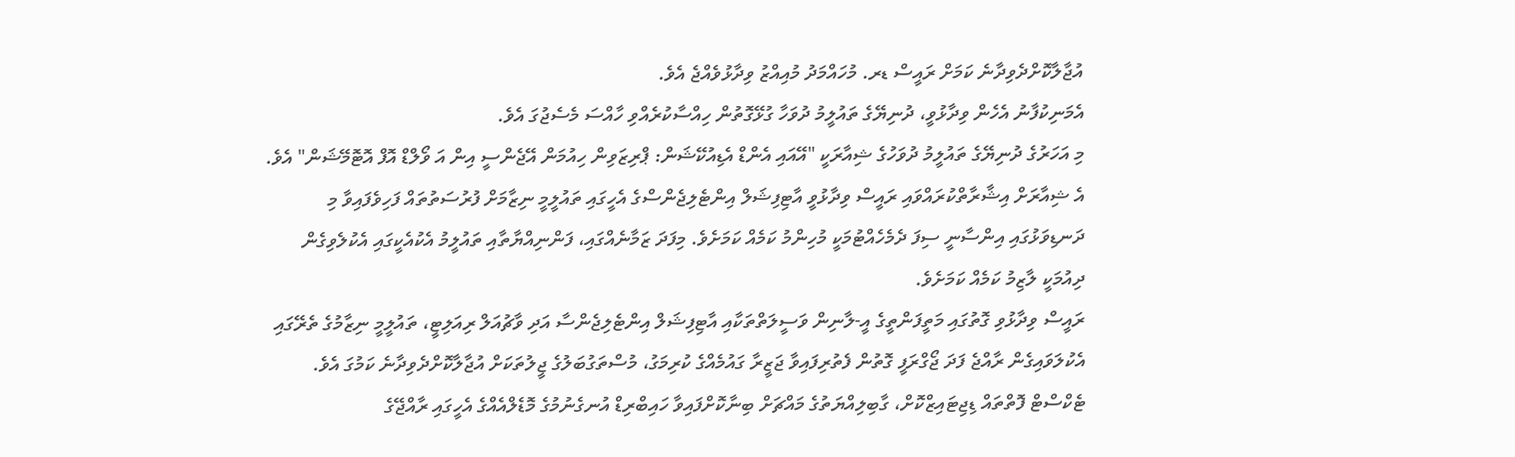އުޖާލާކޮށްދެވިދާނެ ކަމަށް ރައީސް ޑރ. މުހައްމަދު މުއިއްޒު ވިދާޅުވެއްޖެ އެވެ.
އެމަނިކުފާނު އެހެން ވިދާޅުވީ، ދުނިޔޭގެ ތައުލީމު ދުވަހާ ގުޅޭގޮތުން ހިއްސާކުރެއްވި ހާއްސަ މެސެޖުގަ އެވެ.
މި އަހަރުގެ ދުނިޔޭގެ ތައުލީމު ދުވަހުގެ ޝިއާރަކީ "އޭއައި އެންޑް އެޑިއުކޭޝަން: ޕްރިޒަވިން ހިއުމަން އޭޖެންސީ އިން އަ ވޯލްޑް އޮފް އޮޓޮމޭޝަން" އެވެ. އެ ޝިއާރަށް އިޝާރާތްކުރައްވައި ރައީސް ވިދާޅުވީ އާޓިފިޝަލް އިންޓެލިޖެންސްގެ އެހީގައި ތައުލީމީ ނިޒާމަށް ފުރުސަތުތައް ފަހިވެފައިވާ މި ދަނޑިވަޅުގައި އިންސާނީ ސިފަ ދެމެހެއްޓުމަކީ މުހިންމު ކަމެއް ކަމަށެވެ. މިފަދަ ޒަމާނެއްގައި، ފަންނިއްޔާތާއި ތައުލީމު އެކުއެކީގައި އެކުލެވިގެން ދިއުމަކީ ލާޒިމު ކަމެއް ކަމަށެވެ.
ރައީސް ވިދާޅުވި ގޮތުގައި މަތީފަންތީގެ އީ-ލާނިން ވަސީލަތްތަކާއި އާޓިފިޝަލް އިންޓެލިޖެންސާ އަދި ވާޗުއަލް ރިއަލިޓީ، ތައުލީމީ ނިޒާމުގެ ތެރޭގައި އެކުލަވައިގެން ރާއްޖެ ފަދަ ޖޯގްރަފީ ގޮތުން ފެތުރިފައިވާ ޖަޒީރާ ގައުމެއްގެ ކުރިމަގު، މުސްތަގުބަލުގެ ޖީލުތަކަށް އުޖާލާކޮށްދެވިދާނެ ކަމުގަ އެވެ.
ޓެކްސްޓް ފޮތްތައް ޑިޖިޓައިޒްކޮށް، ގާބިލިއްޔަތުގެ މައްޗަށް ބިނާކޮށްފައިވާ ހައިބްރިޑް އުނގެނުމުގެ މޮޑެލްއެއްގެ އެހީގައި ރާއްޖޭގެ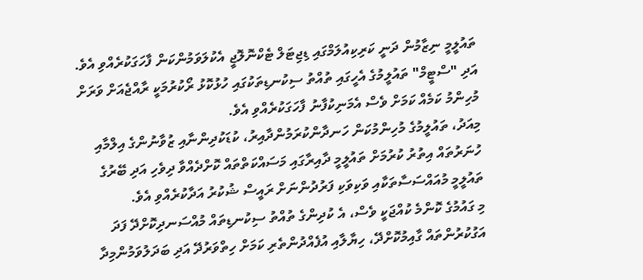ތައުލީމީ ނިޒާމުން ދަނީ ކަރިކިއުލަމްގައި ޑިޖިޓަލް ޓެކްނޮލޮޖީ އެކުލަވަމުންކަން ފާހަގަކުރެއްވި އެވެ. އަދި "ސްޓީމް" ތައުލީމުގެ އެހީގައި ތުއްތު ސިކުނޑިތަކުގައި ހުޅުކޮޅު ރޯކުރުމަކީ ރާއްޖެއަށް ވަރަށް މުހިންމު ކަމެއް ކަމަށް ވެސް އެމަނިކުފާނު ފާހަގަކުރެއްވި އެވެ.
މިއަދު، ތައުލީމުގެ މުހިންމުކަން ހަނދާންކުރަމުންދާއިރު، ކުޑަކުދިންނާއި ޒުވާނުންގެ އިލްމާއި ހުނަރުތައް އިތުރު ކުރުމަށް ތައުލީމީ ދާއިރާގައި މަސައްކަތްތައް ކޮށްދެއްވާ ދިވެހި އަދި ބޭރުގެ ތައުލީމީ މުއައްސަސާތަކާއި ވަކިވަކި ފަރުދުންނަށް ރައީސް ޝުކުރު އަދާކުރެއްވި އެވެ.
މި ގައުމުގެ ކޮންމެ ކުއްޖަކީ ވެސް، އެ ކުދިންގެ ތުއްތު ސިކުނޑިތައް މުއްސަނދިކޮށްދޭ ފަދަ އަގުކުރުންތައް ގާއިމުކޮށްދޭ، ހިޔާލާއި އުފެއްދުންތެރި ކަމަށް ހިތްވަރުދޭ އަދި ބަދަލުވަމުންމިދާ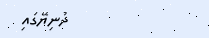ދުނިޔޭގައި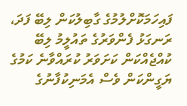ފައިހަމަކޮށްލުމުގެ ގާބިލުކަން ލިބޭ ފަދަ، ރަނގަޅު ފެންވަރުގެ ތައުލީމު ލިބޭ ކުއްޖެއްކަން ކަށަވަރު ކުރައްވާނެ ކަމުގެ ޔަގީންކަން ވެސް އެމަނިކުފާނުގެ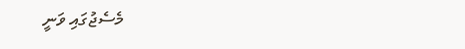މެސެޖުގައި ވަނީ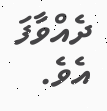ދެއްވާފަ އެވެ.